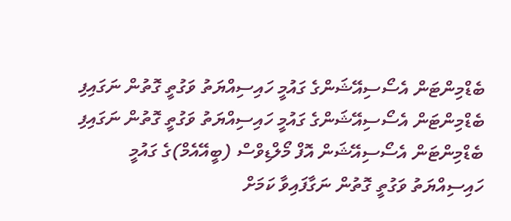ބެޑްމިންޓަން އެސޯސިއޭޝަންގެ ގައުމީ ހައިސިއްޔަތު ވަގުތީ ގޮތުން ނަގައިފި ބެޑްމިންޓަން އެސޯސިއޭޝަންގެ ގައުމީ ހައިސިއްޔަތު ވަގުތީ ގޮތުން ނަގައިފި
ބެޑްމިންޓަން އެސޯސިއޭޝަން އޮފް މޯލްޑިވްސް (ބީއޭއެމް)ގެ ގައުމީ ހައިސިއްޔަތު ވަގުތީ ގޮތުން ނަގާފައިވާ ކަމަށް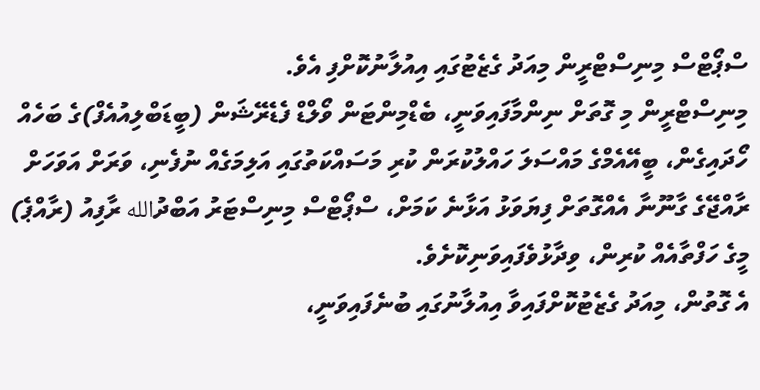ސްޕޯޓްސް މިނިސްޓްރީން މިއަދު ގެޒެޓުގައި އިއުލާނުކޮށްފި އެވެ.
މިނިސްޓްރީން މި ގޮތަށް ނިންމާފައިވަނީ، ބެޑްމިންޓަން ވޯލްޑް ފެޑެރޭޝަން (ބީޑަބްލިއުއެފް)ގެ ބަހެއް ހޯދައިގެން، ބީއޭއެމްގެ މައްސަލަ ހައްލުކުރަން ކުރި މަސައްކަތުގައި އަލިމަގެއް ނުފެނި، ވަރަށް އަވަހަށް ރާއްޖޭގެ ގާނޫނާ އެއްގޮތަށް ފިޔަވަޅު އަޅާނެ ކަމަށް، ސްޕޯޓްސް މިނިސްޓަރު އަބްދުالله ރާފިއު (ރާއްޕެ) މީގެ ހަފްތާއެއް ކުރިން، ވިދާޅުވެފައިވަނިކޮށެވެ.
އެ ގޮތުން، މިއަދު ގެޒެޓުކޮށްފައިވާ އިއުލާނުގައި ބުނެފައިވަނީ،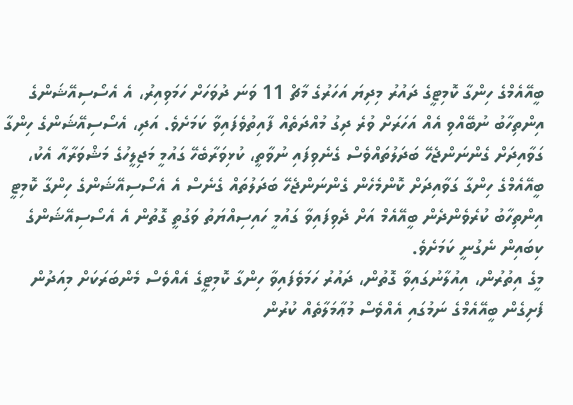ބީއޭއެމްގެ ހިންގާ ކޮމިޓީގެ ދައުރު މިދިޔަ އަހަރުގެ މާޗް 11 ވަނަ ދުވަހަށް ހަމަވިއިރު، އެ އެސޯސިއޭޝަންގެ އިންތިހާބު ނުބޭއްވި އެއް އަހަރަށް ވުރެ ދިގު މުއްދަތެއް ފާއިތުވެފައިވާ ކަމަށެވެ. އަދި، އެސޯސިއޭޝަންގެ ހިންގާ ގަވާއިދަށް ގެންނަންޖެހޭ ބަދަލުތައްވެސް ގެނެވިފައި ނުވާތީ، ކުޅިވަރާބެހޭ ގައުމީ މަޖިލީހުގެ މަޝްވަރާއާ އެކު، ބީއޭއެމްގެ ހިންގާ ގަވާއިދަށް ކޮންމެހެން ގެންނަންޖެހޭ ބަދަލުތައް ގެނެސް އެ އެސޯސިއޭޝަންގެ ހިންގާ ކޮމިޓީ އިންތިހާބު ކުރެވެންދެން ބީއޭއެމް އަށް ދެވިފައިވާ ގައުމީ ހައިސިއްޔަތު ވަގުތީ ގޮތުން އެ އެސޯސިއޭޝަންގެ ކިބައިން ނެގުނީ ކަމަށެވެ.
މީގެ އިތުރުން، އިއުލާނުގައިވާ ގޮތުން، ދައުރު ހަމަވެފައިވާ ހިންގާ ކޮމިޓީގެ އެއްވެސް މެންބަރަކަށް މިއަދުން ފެށިގެން ބީއޭއެމްގެ ނަމުގައި އެއްވެސް މުޢާމަލާތެއް ކުރުން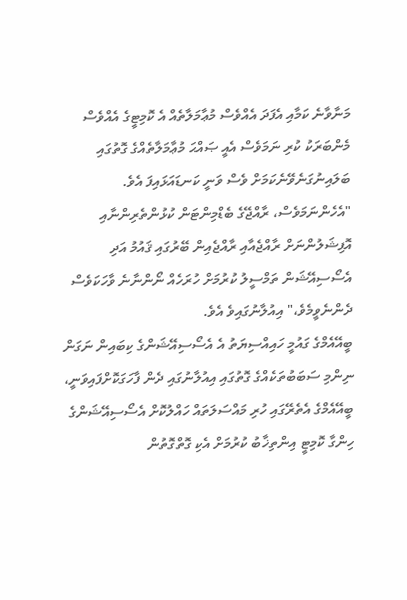މަނާވާނެ ކަމާއި އެފަދަ އެއްވެސް މުޢާމަލާތެއް އެ ކޮމިޓީގެ އެއްވެސް މެންބަރަކު ކުރި ނަމަވެސް އެއީ ޞައްޙަ މުޢާމަލާތެއްގެ ގޮތުގައި ބަލައިނުގަނެވޭނެކަމަށް ވެސް ވަނީ ކަނޑައަޅައިފަ އެވެ.
"އެހެންނަމަވެސް، ރާއްޖޭގެ ބެޑްމިންޓަން ކުޅުންތެރިންނާއި އޮފިޝަލުންނަށް ރާއްޖެއާއި ރާއްޖެއިން ބޭރުގައި ޤައުމު އަދި އެސޯސިއޭޝަން ތަމްސީލު ކުރުމަށް ހުރަހެއް ނޯންނާނެ ވާހަކަވެސް ދެންނެވީމެވެ،" އިއުލާނުގައިވެ އެވެ.
ބީއޭއެމްގެ ގައުމީ ހައިއްސިޔަތު އެ އެސޯސިއޭޝަންގެ ކިބައިން ނަގަން ނިންމި ސަބަބުތަކެއްގެ ގޮތުގައި އިއުލާނުގައި ދެން ފާހަގަކޮށްފައިވަނީ، ބީއޭއެމްގެ އެތެރޭގައި ހުރި މައްސަލަތައް ހައްލުކޮށް އެސޯސިއޭޝަންގެ ހިންގާ ކޮމިޓީ އިންތިޚާބު ކުރުމަށް އެކި ގޮތްގޮތުން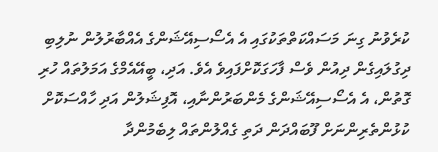ކުރެވުނު ގިނަ މަސައްކަތްތަކުގައި އެ އެސޯސިއޭޝަންގެ އެއްބާރުލުން ނުލިބި ދިގުލައިގެން ދިއުން ވެސް ފާހަގަކޮށްފައިވެ އެވެ. އަދި، ބީއޭއެމްގެ އަމަލުތައް ހުރި ގޮތުން، އެ އެސޯސިއޭޝަންގެ މެންބަރުންނާއި، އޮފިޝަލުން އަދި ހާއްސަކޮށް ކުޅުންތެރިންނަށް ފޫބައްދަން ދަތި ގެއްލުންތައް ލިބެމުންދާ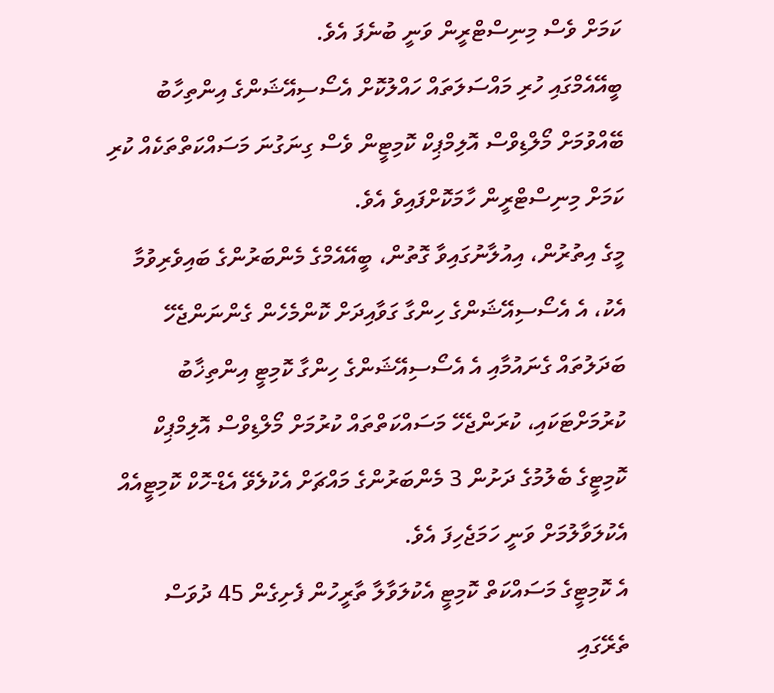ކަމަށް ވެސް މިނިސްޓްރީން ވަނީ ބުނެފަ އެވެ.
ބީއޭއެމްގައި ހުރި މައްސަލަތައް ހައްލުކޮށް އެސޯސިއޭޝަންގެ އިންތިހާބު ބޭއްވުމަށް މޯލްޑިވްސް އޮލިމްޕިކް ކޮމިޓީން ވެސް ގިނަގުނަ މަސައްކަތްތަކެއް ކުރި ކަމަށް މިނިސްޓްރީން ހާމަކޮށްފައިވެ އެވެ.
މީގެ އިތުރުން، އިއުލާނުގައިވާ ގޮތުން، ބީއޭއެމްގެ މެންބަރުންގެ ބައިވެރިވުމާ އެކު، އެ އެސޯސިއޭޝަންގެ ހިންގާ ގަވާއިދަށް ކޮންމެހެން ގެންނަންޖެހޭ ބަދަލުތައް ގެނައުމާއި އެ އެސޯސިއޭޝަންގެ ހިންގާ ކޮމިޓީ އިންތިޚާބު ކުރުމަށްޓަކައި، ކުރަންޖެހޭ މަސައްކަތްތައް ކުރުމަށް މޯލްޑިވްސް އޮލިމްޕިކް ކޮމިޓީގެ ބެލުމުގެ ދަށުން 3 މެންބަރުންގެ މައްޗަށް އެކުލެވޭ އެޑް-ހޮކް ކޮމިޓީއެއް އެކުލަވާލުމަށް ވަނީ ހަމަޖެހިފަ އެވެ.
އެ ކޮމިޓީގެ މަސައްކަތް ކޮމިޓީ އެކުލަވާލާ ތާރީހުން ފެށިގެން 45 ދުވަސް ތެރޭގައި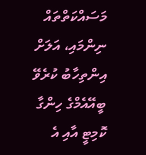މަސައްކަތްތައް ނިންމައި، އަލަށް އިންތިހާބު ކުރެވޭ ބީއޭއެމްގެ ހިންގާ ކޮމިޓީ އާއި އެ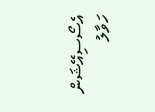އެސޯސިއޭޝަން ހަވާލު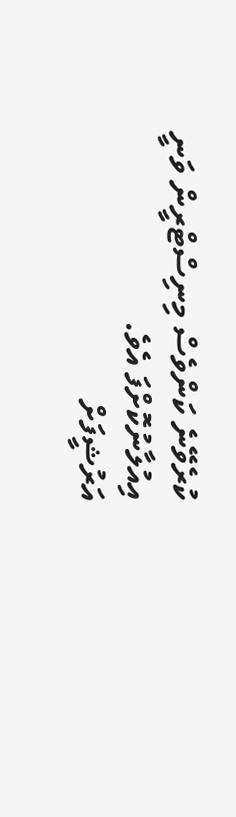ކުރެވޭނެ ކަންވެސް މިނިސްޓްރީން ވަނީ އިއުލާނުކޮށްފަ އެވެ.
އަރުޝީފަށް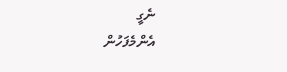ނެގީ
އެންމެފަހުން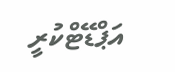އަޕްޑޭޓްކުރީ